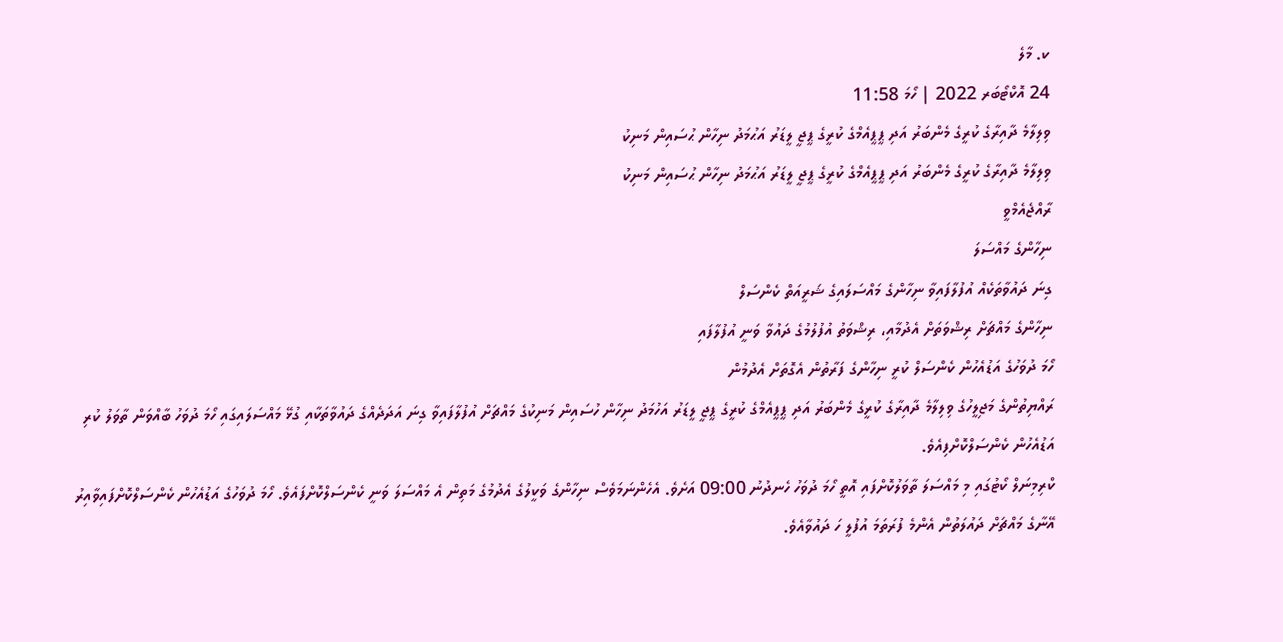ކ. މާލެ
24 އޮކްޓޯބަރ 2022 | ހޯމަ 11:58
ވިލިލާމެ ދާއިރާގެ ކުރީގެ މެންބަރު އަދި ޕީޕީއެމްގެ ކުރީގެ ޕީޖީ ލީޑަރު އަޙުމަދު ނިހާން ޙުސައިން މަނިކު
ވިލިލާމެ ދާއިރާގެ ކުރީގެ މެންބަރު އަދި ޕީޕީއެމްގެ ކުރީގެ ޕީޖީ ލީޑަރު އަޙުމަދު ނިހާން ޙުސައިން މަނިކު
ރާއްޖެއެމްވީ
ނިހާންގެ މައްސަލަ
ގިނަ ދައުވާތަކެއް އުފުލާފައިވާ ނިހާންގެ މައްސަލައިގެ ޝަރީއަތް ކެންސަލް
ނިހާންގެ މައްޗަށް ރިޝްވަތަށް އެދުމާއި، ރިޝްވަތު އުފުލުމުގެ ދައުވާ ވަނީ އުފުލާފައި
ހޯމަ ދުވަހުގެ އަޑުއެހުން ކެންސަލް ކުރީ ނިހާންގެ ފަރާތުން އެގޮތަށް އެދުމުން
ރައްޔިތުންގެ މަޖިލީހުގެ ވިލިލާމެ ދާއިރާގެ ކުރީގެ މެންބަރު އަދި ޕީޕީއެމްގެ ކުރީގެ ޕީޖީ ލީޑަރު އަހުމަދު ނިހާން ހުސައިން މަނިކުގެ މައްޗަށް އުފުލާފައިވާ ގިނަ އަދަދެއްގެ ދައުވާތަކާއި ގުޅޭ މައްސަލައިގައި ހޯމަ ދުވަހު ބާއްވަން ތާވަލު ކުރި އަޑުއެހުން ކެންސަލްކޮށްފިއެވެ.
ކްރިމިނަލް ކޯޓުގައި މި މައްސަލަ ތާވަލުކޮށްފައި އޮތީ ހޯމަ ދުވަހު ހެނދުނު 09:00 އަށެވެ. އެހެންނަމަވެސް ނިހާންގެ ވަކީލުގެ އެދުމުގެ މަތިން އެ މައްސަލަ ވަނީ ކެންސަލްކޮށްފައެވެ. ހޯމަ ދުވަހުގެ އަޑުއެހުން ކެންސަލްކޮށްފައިވާއިރު އޭނާގެ މައްޗަށް ދައުލަތުން އެންމެ ފުރަތަމަ އުފުލީ ހަ ދައުވާއެވެ.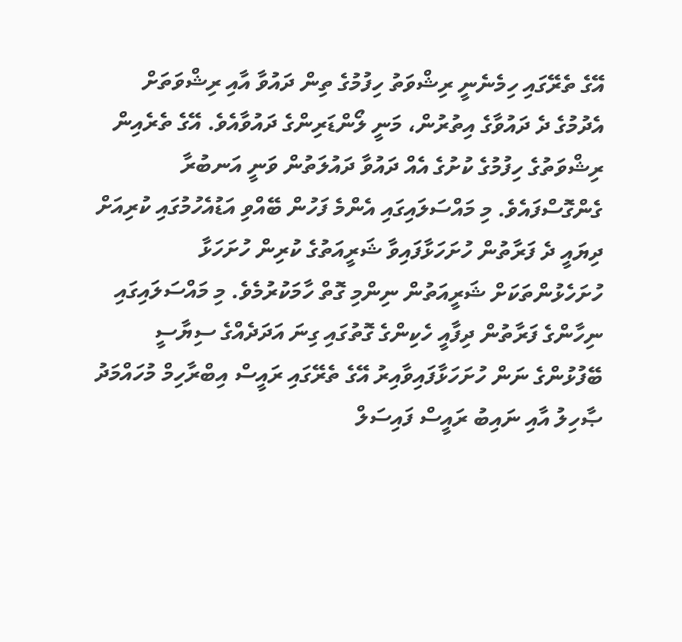އޭގެ ތެރޭގައި ހިމެނެނީ ރިޝްވަތު ހިފުމުގެ ތިން ދައުވާ އާއި ރިޝްވަތަށް އެދުމުގެ ދެ ދައުވާގެ އިތުރުން، މަނީ ލޯންޑަރިންގެ ދައުވާއެވެ. އޭގެ ތެރެއިން ރިޝްވަތުގެ ހިފުމުގެ ކުށުގެ އެއް ދައުވާ ދައުލަތުން ވަނީ އަނބުރާ ގެންގޮސްފައެވެ. މި މައްސަލައިގައި އެންމެ ފަހުން ބޭއްވި އަޑުއެހުމުގައި ކުރިއަށް ދިޔައީ ދެ ފަރާތުން ހުށަހަޅާފައިވާ ޝަރީއަތުގެ ކުރިން ހުށަހަޅާ ހުށަހެޅުންތަކަށް ޝަރީއަތުން ނިންމި ގޮތް ހާމަކުރުމެވެ. މި މައްސަލައިގައި ނިހާންގެ ފަރާތުން ދިފާއީ ހެކިންގެ ގޮތުގައި ގިނަ އަދަދެއްގެ ސިޔާސީ ބޭފުޅުންގެ ނަން ހުށަހަޅާފައިވާއިރު އޭގެ ތެރޭގައި ރައީސް އިބްރާހިމް މުހައްމަދު ޞާހިލު އާއި ނައިބު ރައީސް ފައިސަލް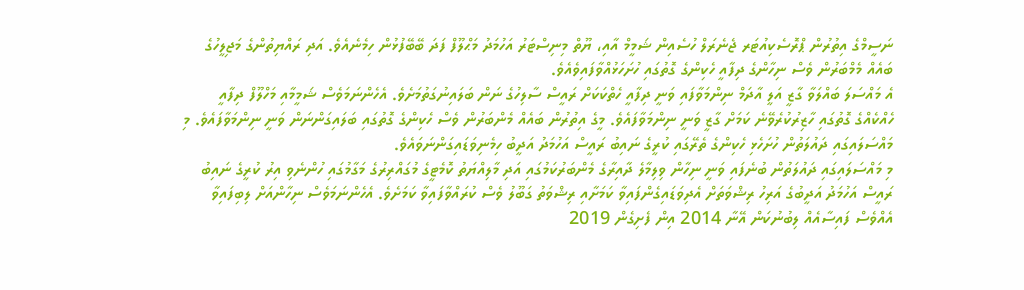ނަސީމްގެ އިތުރުން ޕްރޮސެކިއުޓަރ ޖެނެރަލް ހުސެއިން ޝަމީމް އާއި، ޔޫތް މިނިސްޓަރު އަހުމަދު މަޙްލޫފް ފަދަ ބޭބޭފުޅުން ހިމެނެއެވެ. އަދި ރައްޔިތުންގެ މަޖިލީހުގެ ބައެއް މެމްބަރުން ވެސް ނިހާންގެ ދިފާއީ ހެކިންގެ ގޮތުގައި ހުށަހަޅުއްވާފައިވެއެވެ.
އެ މައްސަލަ ބައްލަވާ ގާޒީ އަލީ އާދަމް ނިންމަވާފައި ވަނީ ދިފާއީ ހެތްކަކަށް ރައީސް ސާލިހުގެ ނަން ބަލައިނުގަތުމަށެވެ. އެހެންނަމަވެސް ޝަމީމާއި މަހްލޫފް ދިފާއީ ހެއްކެއްގެ ގޮތުގައި ހާޒިރުކުރެވޭނެ ކަމަށް ގާޒީ ވަނީ ނިންމަވާފައެވެ. މީގެ އިތުރުން ބައެއް މެންބަރުން ވެސް ހެކިންގެ ގޮތުގައި ބަލައިގަންނަން ވަނީ ނިންމަވާފައެވެ. މި މައްސަލައިގައި ދައުލަތުން ހުށަހެޅި ހެކިންގެ ތެރޭގައި ކުރީގެ ނައިބު ރައީސް އަހުމަދު އަދީބު ހިމެނިވަޑައިގަންނަވައެވެ.
މި މައްސަލައިގައި ދައުލަތުން ބުނެފައި ވަނީ ނިހާން ވިލިމާލެ ދާއިރާގެ މެންބަރުކަމުގައި އަދި މާލިއްޔަތު ކޮމެޓީގެ މުގައްރިރުގެ މަގާމުގައި ހުންނެވި އިރު ކުރީގެ ނައިބު ރައީސް އަހުމަދު އަދީބުގެ އަރިހު ރިޝްވަތަށް އެދިވަޑައިގެންފައިވާ ކަމަށާއި ރިޝްވަތު ގަބޫލު ވެސް ކުރައްވާފައިވާ ކަމަށެވެ. އެހެންނަމަވެސް ނިހާންއަށް ލިބިފައިވާ އެއްވެސް ފައިސާއެއް ލިބުނުކަން އޭނާ 2014 އިން ފެށިގެން 2019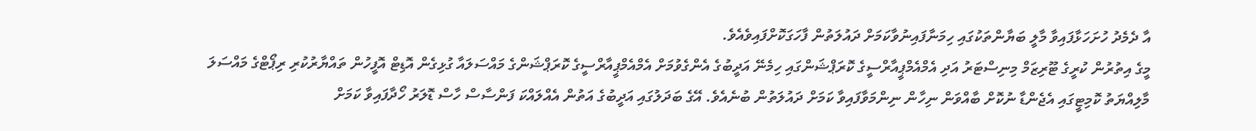އާ ދެމެދު ހުށަހަޅާފައިވާ މާލީ ބަޔާންތަކުގައި ހިމަނާފައިނުވާކަމަށް ދައުލަތުން ފާހަގަކޮށްފައިވެއެވެ.
މީގެ އިތުރުން ކުރީގެ ޓޫރިޒަމް މިނިސްޓަރު އަދި އެމްއެމްޕީއާރްސީގެ ކޮރަޕްޝަންގައި ހިމެނޭ އަދީބުގެ އެންގެވުމަށް އެމްއެމްޕީއާރްސީގެ ކޮރަޕްޝަންގެ މައްސަލައާ ގުޅިގެން އޮޑިޓް އޮފީހުން ތައްޔާރުކުރި ރިޕޯޓްގެ މައްސަލަ މާލިއްޔަތު ކޮމިޓީގައި އެޖެންޑާ ނުކޮށް ބާއްވަން ނިހާން ނިންމަވާފައިވާ ކަމަށް ދައުލަތުން ބުނެއެވެ. އޭގެ ބަދަލުގައި އަދީބުގެ އަތުން އެއްލައްކަ ފަންސާސް ހާސް ޑޮލަރު ހޯދާފައިވާ ކަމަށް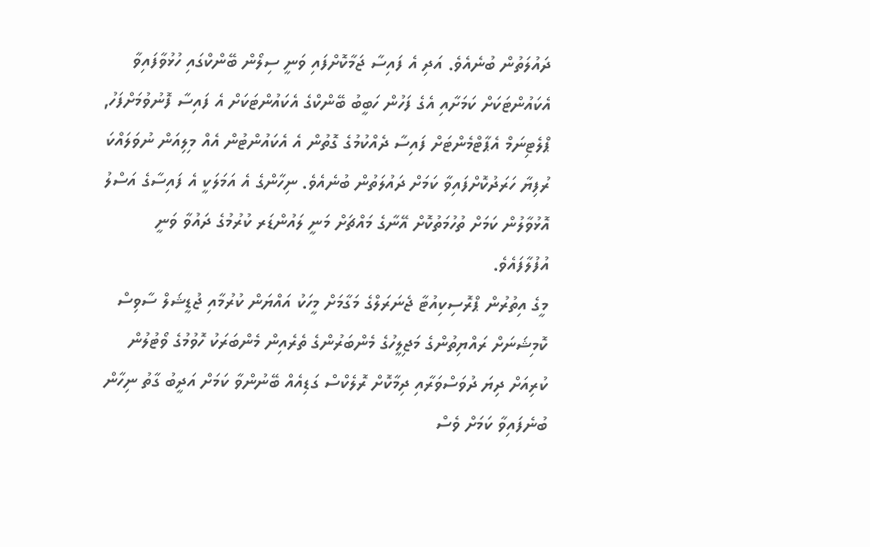ދައުލަތުން ބުނެއެވެ. އަދި އެ ފައިސާ ޖަމާކޮށްފައި ވަނީ ސިލޯން ބޭންކްގައި ހުޅުވާފައިވާ އެކައުންޓަކަށް ކަމަށާއި އެގެ ފަހުން ހަބީބު ބޭންކްގެ އެކައުންޓަކަށް އެ ފައިސާ ފޮނުވުމަށްފަހު, ޕްލެޓިނަމް އެޕާޓްމެންޓަށް ފައިސާ ދެއްކުމުގެ ގޮތުން އެ އެކައުންޓުން އެއް މިލިއަން ނުވަލައްކަ ރުފިޔާ ހަރަދުކޮށްފައިވާ ކަމަށް ދައުލަތުން ބުނެއެވެ. ނިހާންގެ އެ އަމަލަކީ އެ ފައިސާގެ އަސްލު އޮޅުވާލުން ކަމަށް ތުހުމަތުކޮށް އޭނާގެ މައްޗަށް މަނީ ލައުންޑަރ ކުރުމުގެ ދައުވާ ވަނީ އުފުލާފައެވެ.
މީގެ އިތުރުން ޕްރޮސިކިއުޓާ ޖެނަރަލްގެ މަގާމަށް މީހަކު އައްޔަން ކުރުމާއި ޖުޑީޝަލް ސާވިސް ކޮމިޝަނަށް ރައްޔިތުންގެ މަޖިލީހުގެ މެންބަރުންގެ ތެރެއިން މެންބަރަކު ހޮވުމުގެ ވޯޓުލުން ކުރިއަށް ދިޔަ ދުވަސްވަރާއި ދިމާކޮށް ރޮލެކްސް ގަޑިއެއް ބޭނުންވާ ކަމަށް އަދީބު ގާތު ނިހާން ބުނެފައިވާ ކަމަށް ވެސް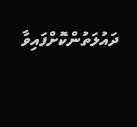ދައުލަތުންކޮށްފައިވާ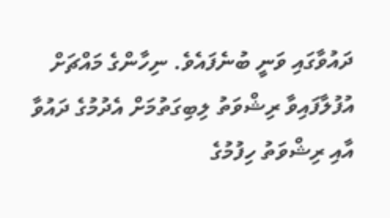ދައުވާގައި ވަނީ ބުނެފައެވެ. ނިހާންގެ މައްޗަށް އުފުލާފައިވާ ރިޝްވަތު ލިބިގަތުމަށް އެދުމުގެ ދައުވާ އާއި ރިޝްވަތު ހިފުމުގެ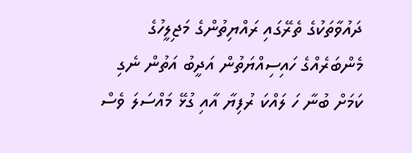ދައުވާތަކުގެ ތެރޭގައި ރައްޔިތުންގެ މަޖިލީހުގެ މެންބަރެއްގެ ހައިސިއްޔަތުން އަދީބު އަތުން ނެގި ކަމަށް ބުނާ ހަ ލައްކަ ރުފިޔާ އާއި ގުޅޭ މައްސަލަ ވެސް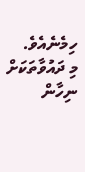ހިމެނެއެވެ.
މި ދައުވާތަކަށް ނިހާން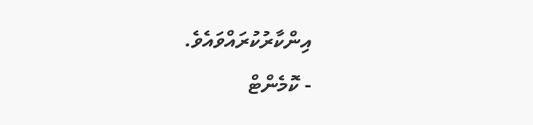އިންކާރުކުރައްވައެވެ.
- ކޮމެންޓް